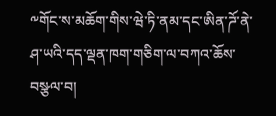༸གོང་ས་མཆོག་གིས་ཝེ་ཏི་ནམ་དང་ཨིན་ཌོ་ནེ་ཤ་ཡའི་དད་ལྡན་ཁག་གཅིག་ལ་བཀའ་ཆོས་བསྩལ་བ།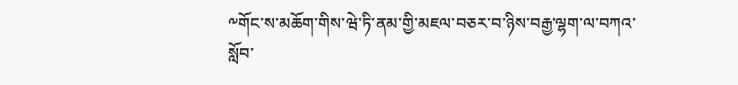༸གོང་ས་མཆོག་གིས་ཝེ་ཏི་ནམ་གྱི་མཇལ་བཅར་བ་ཉིས་བརྒྱ་ལྷག་ལ་བཀའ་སློབ་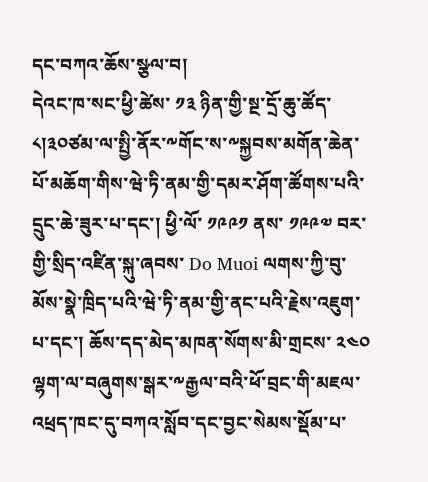དང་བཀའ་ཆོས་སྩལ་བ།
དེའང་ཁ་སང་ཕྱི་ཚེས་ ༡༣ ཉིན་གྱི་སྔ་དྲོ་ཆུ་ཚོད་༨།༣༠ཙམ་ལ་སྤྱི་ནོར་༸གོང་ས་༸སྐྱབས་མགོན་ཆེན་པོ་མཆོག་གིས་ཝེ་ཏི་ནམ་གྱི་དམར་ཤོག་ཚོགས་པའི་དྲུང་ཆེ་ཟུར་པ་དང་། ཕྱི་ལོ་ ༡༩༩༡ ནས་ ༡༩༩༧ བར་གྱི་སྲིད་འཛིན་སྐུ་ཞབས་ Do Muoi ལགས་ཀྱི་བུ་མོས་སྣེ་ཁྲིད་པའི་ཝེ་ཏི་ནམ་གྱི་ནང་པའི་རྗེས་འཇུག་པ་དང་། ཆོས་དད་མེད་མཁན་སོགས་མི་གྲངས་ ༢༤༠ ལྷག་ལ་བཞུགས་སྒར་༸རྒྱལ་བའི་ཕོ་བྲང་གི་མཇལ་འཕྲད་ཁང་དུ་བཀའ་སློབ་དང་བྱང་སེམས་སྡོམ་པ་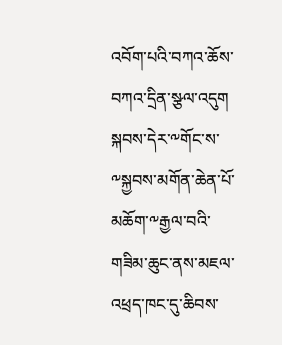འབོག་པའི་བཀའ་ཆོས་བཀའ་དྲིན་སྩལ་འདུག སྐབས་དེར་༸གོང་ས་༸སྐྱབས་མགོན་ཆེན་པོ་མཆོག་༸རྒྱལ་བའི་གཟིམ་ཆུང་ནས་མཇལ་འཕྲད་ཁང་དུ་ཆིབས་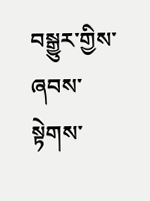བསྒྱུར་གྱིས་ཞབས་སྟེགས་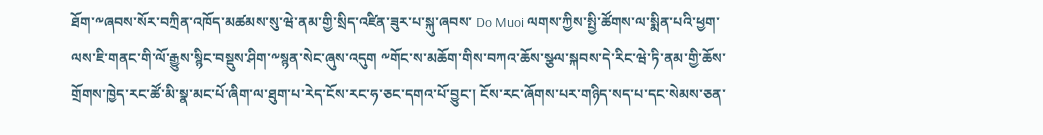ཐོག་༸ཞབས་སོར་བཀྲིན་འཁོད་མཚམས་སུ་ཝེ་ནམ་གྱི་སྲིད་འཛིན་ཟུར་པ་སྐུ་ཞབས་ Do Muoi ལགས་ཀྱིས་སྤྱི་ཚོགས་ལ་སྨིན་པའི་ཕྱག་ལས་ཇི་གནང་གི་ལོ་རྒྱུས་སྙིང་བསྡུས་ཤིག་༸སྙན་སེང་ཞུས་འདུག ༸གོང་ས་མཆོག་གིས་བཀའ་ཆོས་སྩལ་སྐབས་དེ་རིང་ཝེ་ཏི་ནམ་གྱི་ཆོས་གྲོགས་ཁྱེད་རང་ཚོ་མི་སྣ་མང་པོ་ཞིག་ལ་ཐུག་པ་རེད་ངོས་རང་ཧ་ཅང་དགའ་པོ་བྱུང་། ངོས་རང་ཞོགས་པར་གཉིད་སད་པ་དང་སེམས་ཅན་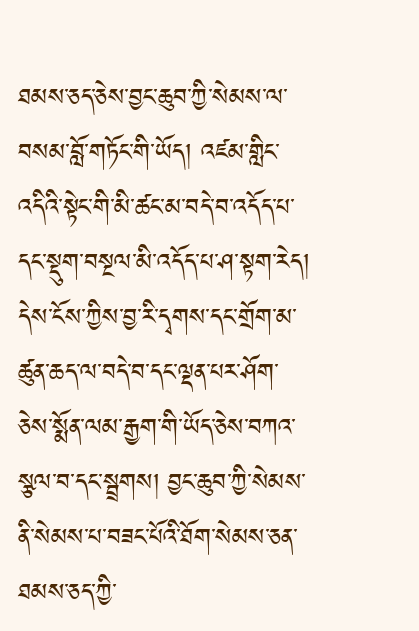ཐམས་ཅད་ཅེས་བྱང་ཆུབ་ཀྱི་སེམས་ལ་བསམ་བློ་གཏོང་གི་ཡོད། འཛམ་གླིང་འདིའི་སྟེང་གི་མི་ཚང་མ་བདེ་བ་འདོད་པ་དང་སྡུག་བསྔལ་མི་འདོད་པ་ཤ་སྟག་རེད། དེས་ངོས་ཀྱིས་བྱ་རི་དྭགས་དང་གྲོག་མ་ཚུན་ཆད་ལ་བདེ་བ་དང་ལྡན་པར་ཤོག་ཅེས་སྨོན་ལམ་རྒྱག་གི་ཡོད་ཅེས་བཀའ་སྩལ་བ་དང་སྦྲགས། བྱང་ཆུབ་ཀྱི་སེམས་ནི་སེམས་པ་བཟང་པོའི་ཐོག་སེམས་ཅན་ཐམས་ཅད་ཀྱི་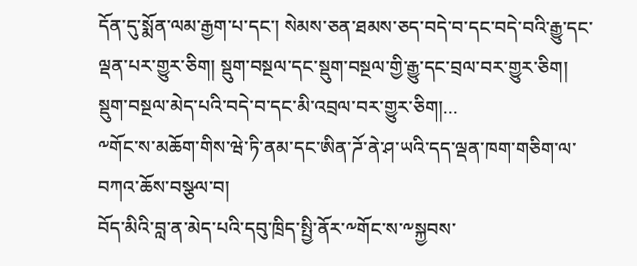དོན་དུ་སྨོན་ལམ་རྒྱག་པ་དང་། སེམས་ཅན་ཐམས་ཅད་བདེ་བ་དང་བདེ་བའི་རྒྱུ་དང་ལྡན་པར་གྱུར་ཅིག། སྡུག་བསྔལ་དང་སྡུག་བསྔལ་གྱི་རྒྱུ་དང་བྲལ་བར་གྱུར་ཅིག། སྡུག་བསྔལ་མེད་པའི་བདེ་བ་དང་མི་འབྲལ་བར་གྱུར་ཅིག།...
༸གོང་ས་མཆོག་གིས་ཝེ་ཏི་ནམ་དང་ཨིན་ཌོ་ནེ་ཤ་ཡའི་དད་ལྡན་ཁག་གཅིག་ལ་བཀའ་ཆོས་བསྩལ་བ།
བོད་མིའི་བླ་ན་མེད་པའི་དབུ་ཁྲིད་སྤྱི་ནོར་༸གོང་ས་༸སྐྱབས་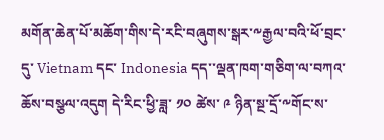མགོན་ཆེན་པོ་མཆོག་གིས་དེ་རངི་བཞུགས་སྒར་༸རྒྱལ་བའི་ཕོ་བྲང་དུ་ Vietnam དང་ Indonesia དད་་ལྡན་ཁག་གཅིག་ལ་བཀའ་ཆོས་བསྩལ་འདུག དེ་རིང་ཕྱི་ཟླ་ ༡༠ ཚེས་ ༩ ཉིན་སྔ་དྲོ་༸གོང་ས་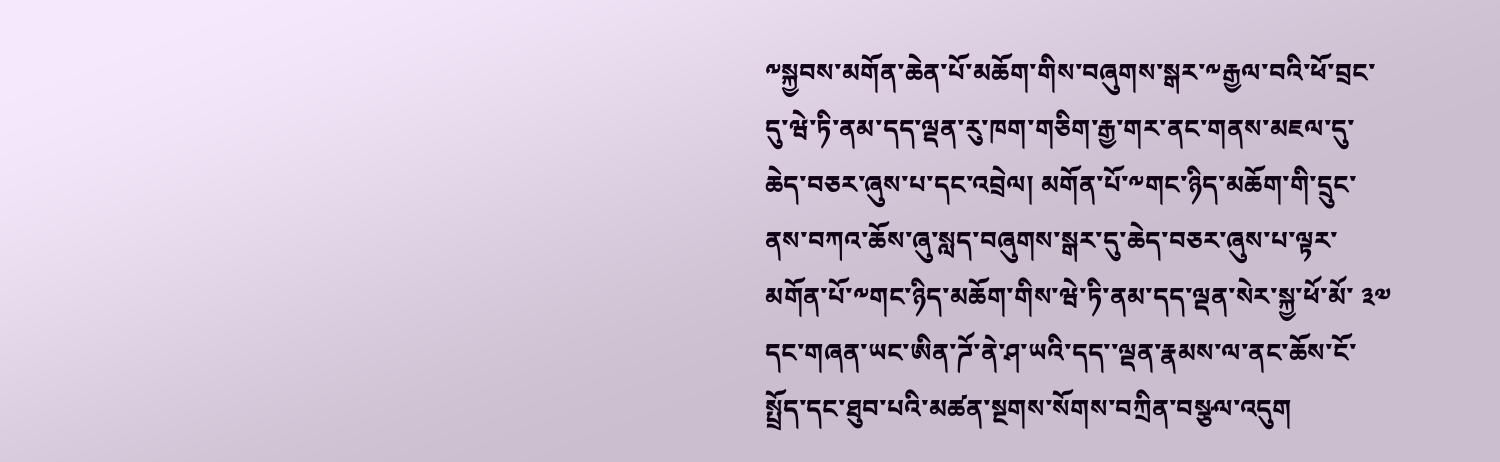༸སྐྱབས་མགོན་ཆེན་པོ་མཆོག་གིས་བཞུགས་སྒར་༸རྒྱལ་བའི་ཕོ་བྲང་དུ་ཝེ་ཏི་ནམ་དད་ལྡན་རུ་ཁག་གཅིག་རྒྱ་གར་ནང་གནས་མཇལ་དུ་ཆེད་བཅར་ཞུས་པ་དང་འབྲེལ། མགོན་པོ་༸གང་ཉིད་མཆོག་གི་དྲུང་ནས་བཀའ་ཆོས་ཞུ་སླད་བཞུགས་སྒར་དུ་ཆེད་བཅར་ཞུས་པ་ལྟར་མགོན་པོ་༸གང་ཉིད་མཆོག་གིས་ཝེ་ཏི་ནམ་དད་ལྡན་སེར་སྐྱ་ཕོ་མོ་ ༣༧ དང་གཞན་ཡང་ཨིན་ཌོ་ནེ་ཤ་ཡའི་དད་་ལྡན་རྣམས་ལ་ནང་ཆོས་ངོ་སྤྲོད་དང་ཐུབ་པའི་མཚན་སྔགས་སོགས་བཀྲིན་བསྩལ་འདུག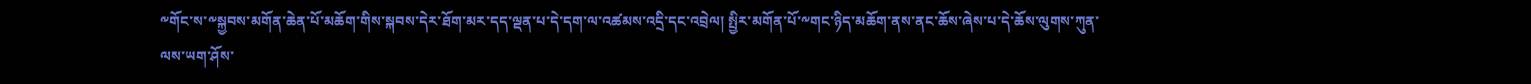༸གོང་ས་༸སྐྱབས་མགོན་ཆེན་པོ་མཆོག་གིས་སྐབས་དེར་ཐོག་མར་དད་ལྡན་པ་དེ་དག་ལ་འཚམས་འདྲི་དང་འབྲེལ། སྤྱིར་མགོན་པོ་༸གང་ཉིད་མཆོག་ནས་ནང་ཆོས་ཞེས་པ་དེ་ཆོས་ལུགས་ཀུན་ལས་ཡག་ཤོས་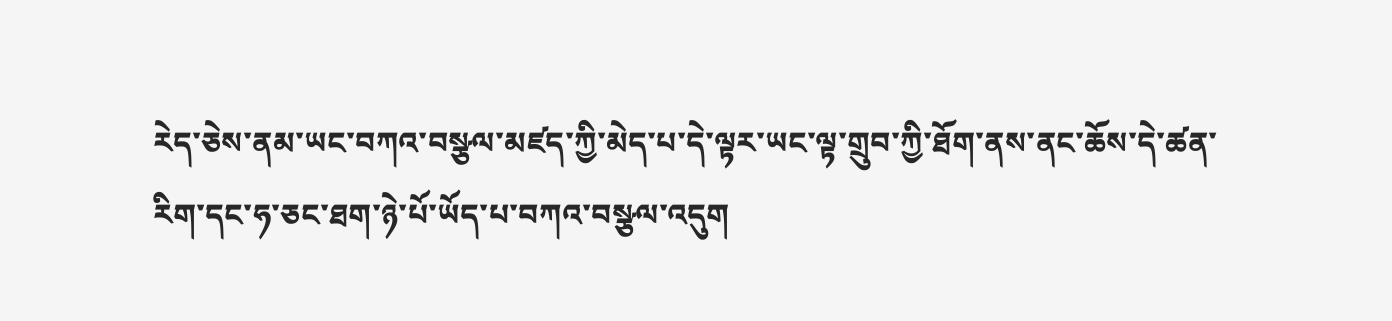རེད་ཅེས་ནམ་ཡང་བཀའ་བསྩལ་མཛད་ཀྱི་མེད་པ་དེ་ལྟར་ཡང་ལྟ་གྲུབ་ཀྱི་ཐོག་ནས་ནང་ཆོས་དེ་ཚན་རིག་དང་ཧ་ཅང་ཐག་ཉེ་པོ་ཡོད་པ་བཀའ་བསྩལ་འདུག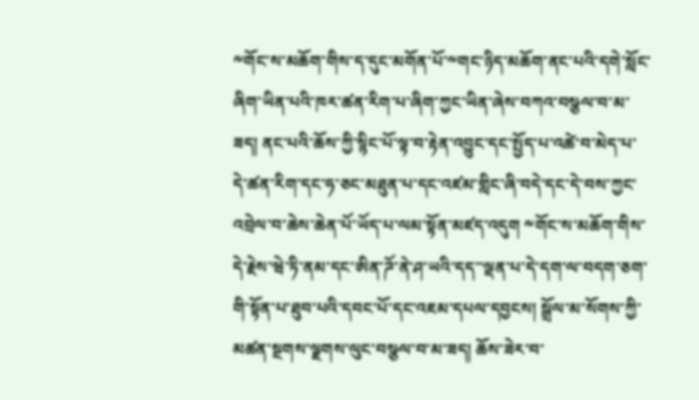༸གོང་ས་མཆོག་གིས་ད་དུང་མགོན་པོ་༸གང་ཉིད་མཆོག་ནང་པའི་དགེ་སློང་ཞིག་ཡིན་པའི་ཁར་ཚན་རིག་པ་ཞིག་ཀྱང་ཡིན་ཞེས་བཀའ་བསྩལ་བ་མ་ཟད། ནང་པའི་ཆོས་ཀྱི་སྙིང་པོ་ལྟ་བ་རྟེན་འབྱུང་དང་སྤྱོད་པ་འཚེ་བ་མེད་པ་དེ་ཚན་རིག་དང་ཧ་ཅང་མཐུན་པ་དང་འཛམ་གླིང་ཞི་བདེ་དང་དེ་བས་ཀྱང་འབྲེལ་བ་ཆེས་ཆེན་པོ་ཡོད་པ་ལམ་སྟོན་མཛད་འདུག ༸གོང་ས་མཆོག་གིས་དེ་རྗེས་ཝེ་ཏི་ནམ་དང་ཨིན་ཌོ་ནེ་ཤ་ཡའི་དད་་ལྡན་པ་དེ་དག་ལ་བདག་ཅག་གི་སྟོན་པ་ཐུབ་པའི་དབང་པོ་དང་འཇམ་དཔལ་དབྱངས། སྒྲོལ་མ་སོགས་ཀྱི་མཚན་སྔགས་ལྗགས་ལུང་བསྩལ་བ་མ་ཟད། ཆོས་ཟེར་བ་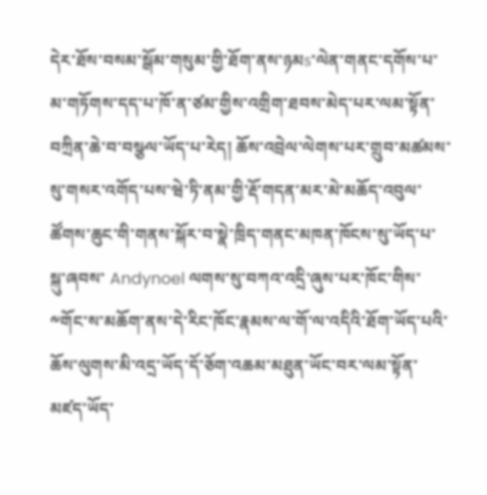དེར་ཐོས་བསམ་སྒོམ་གསུམ་གྱི་ཐོག་ནས་ཉམs་ལེན་གནང་དགོས་པ་མ་གཏོགས་དད་པ་ཁོ་ན་ཙམ་གྱིས་འགྲིག་ཐབས་མེད་པར་ལམ་སྟོན་བཀྲིན་ཆེ་བ་བསྩལ་ཡོད་པ་རེད། ཆོས་འབྲེལ་ལེགས་པར་གྲུབ་མཚམས་སུ་གསར་འགོད་པས་ཝེ་ཏི་ནམ་གྱི་རྡོ་གདན་མར་མེ་མཆོད་འབུལ་ཚོགས་ཆུང་གི་གནས་སྐོར་བ་སྣེ་ཁྲིད་གནང་མཁན་ཁོངས་སུ་ཡོད་པ་སྐུ་ཞབས་ Andynoel ལགས་སུ་བཀའ་འདྲི་ཞུས་པར་ཁོང་གིས་༸གོང་ས་མཆོག་ནས་དེ་རིང་ཁོང་རྣམས་ལ་གོ་ལ་འདིའི་ཐོག་ཡོད་པའི་ཆོས་ལུགས་མི་འདྲ་ཡོད་དོ་ཅོག་འཆམ་མཐུན་ཡོང་བར་ལམ་སྟོན་མཛད་ཡོད་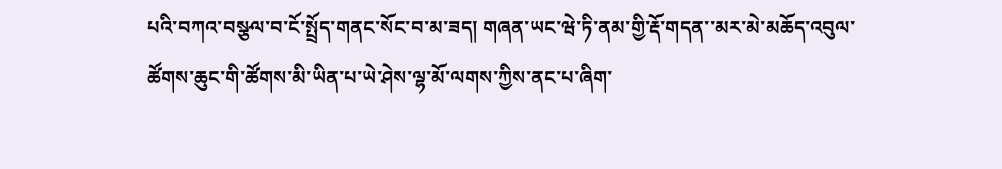པའི་བཀའ་བསྩལ་བ་ངོ་སྤྲོད་གནང་སོང་བ་མ་ཟད། གཞན་ཡང་ཝེ་ཏི་ནམ་གྱི་རྡོ་གདན་་མར་མེ་མཆོད་འབུལ་ཚོགས་ཆུང་གི་ཚོགས་མི་ཡིན་པ་ཡེ་ཤེས་ལྷ་མོ་ལགས་ཀྱིས་ནང་པ་ཞིག་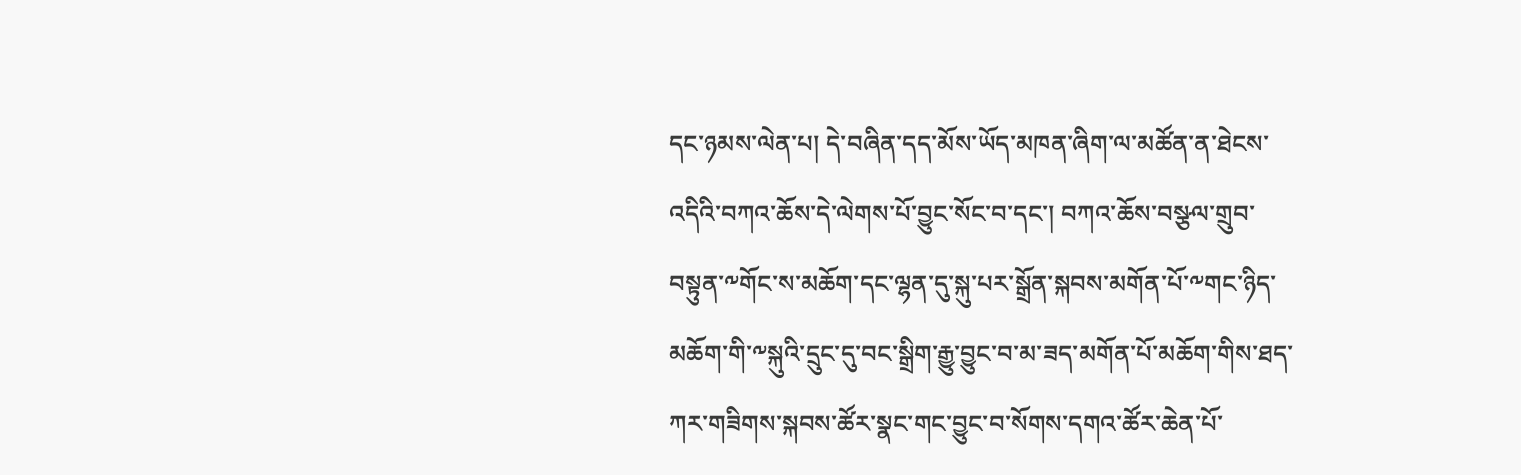དང་ཉམས་ལེན་པ། དེ་བཞིན་དད་མོས་ཡོད་མཁན་ཞིག་ལ་མཚོན་ན་ཐེངས་འདིའི་བཀའ་ཆོས་དེ་ལེགས་པོ་བྱུང་སོང་བ་དང་། བཀའ་ཆོས་བསྩལ་གྲུབ་བསྟུན་༸གོང་ས་མཆོག་དང་ལྷན་དུ་སྐུ་པར་སྒྲོན་སྐབས་མགོན་པོ་༸གང་ཉིད་མཆོག་གི་༸སྐུའི་དྲུང་དུ་བང་སྒྲིག་རྒྱུ་བྱུང་བ་མ་ཟད་མགོན་པོ་མཆོག་གིས་ཐད་ཀར་གཟིགས་སྐབས་ཚོར་སྣང་གང་བྱུང་བ་སོགས་དགའ་ཚོར་ཆེན་པོ་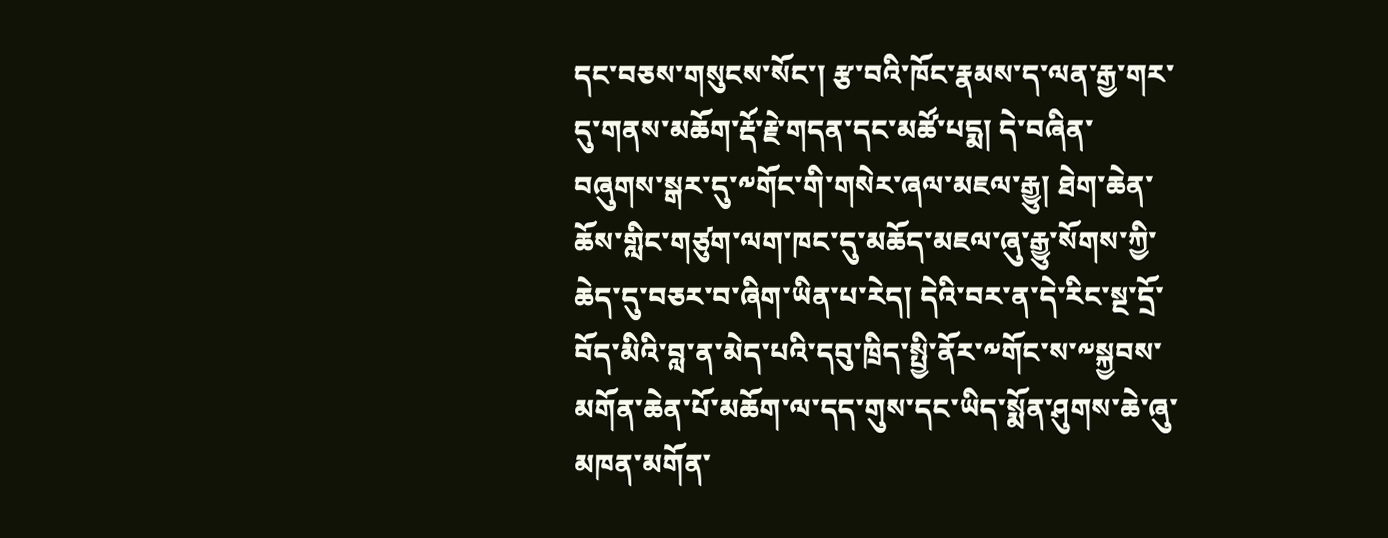དང་བཅས་གསུངས་སོང་། རྩ་བའི་ཁོང་རྣམས་ད་ལན་རྒྱ་གར་དུ་གནས་མཆོག་རྡོ་རྗེ་གདན་དང་མཚོ་པདྨ། དེ་བཞིན་བཞུགས་སྒར་དུ་༸གོང་གི་གསེར་ཞལ་མཇལ་རྒྱུ། ཐེག་ཆེན་ཆོས་གླིང་གཙུག་ལག་ཁང་དུ་མཆོད་མཇལ་ཞུ་རྒྱུ་སོགས་ཀྱི་ཆེད་དུ་བཅར་བ་ཞིག་ཡིན་པ་རེད། དེའི་བར་ན་དེ་རིང་སྔ་དྲོ་བོད་མིའི་བླ་ན་མེད་པའི་དབུ་ཁྲིད་སྤྱི་ནོར་༸གོང་ས་༸སྐྱབས་མགོན་ཆེན་པོ་མཆོག་ལ་དད་གུས་དང་ཡིད་སྨོན་ཤུགས་ཆེ་ཞུ་མཁན་མགོན་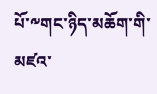པོ་༸གང་ཉིད་མཆོག་གི་མཛའ་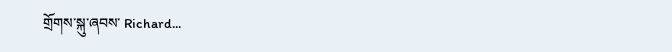གྲོགས་སྐུ་ཞབས་ Richard...